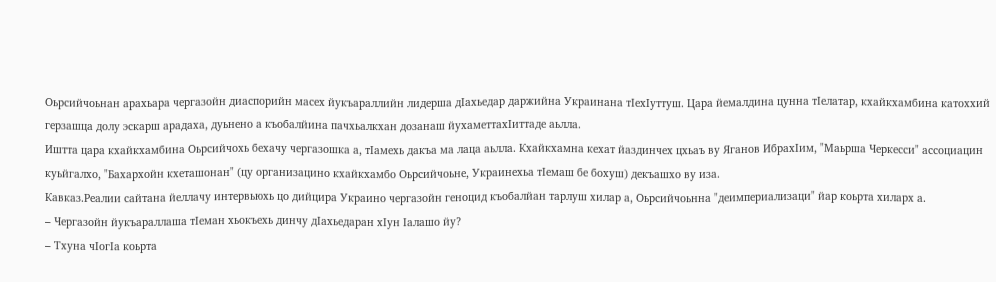Оьрсийчоьнан арахьара чергазойн диаспорийн масех йукъараллийн лидерша дIахьедар даржийна Украинана тIехIуттуш. Цара йемалдина цунна тIелатар, кхайкхамбина катоххий герзашца долу эскарш арадаха, дуьнено а къобалйина пачхьалкхан дозанаш йухаметтахIиттаде аьлла.
Иштта цара кхайкхамбина Оьрсийчохь бехачу чергазошка а, тIамехь дакъа ма лаца аьлла. Кхайкхамна кехат йаздинчех цхьаъ ву Яганов ИбрахIим, "Маьрша Черкесси" ассоциацин куьйгалхо, "Бахархойн кхеташонан" (цу организацино кхайкхамбо Оьрсийчоьне, Украинехьа тIемаш бе бохуш) декъашхо ву иза.
Кавказ.Реалии сайтана йеллачу интервьюхь цо дийцира Украино чергазойн геноцид къобалйан тарлуш хилар а, Оьрсийчоьнна "деимпериализаци" йар коьрта хиларх а.
– Чергазойн йукъараллаша тIеман хьокъехь динчу дIахьедаран хIун Iалашо йу?
– Тхуна чIогIа коьрта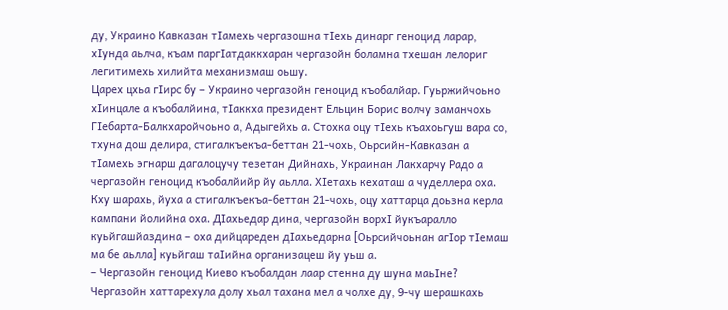ду, Украино Кавказан тIамехь чергазошна тIехь динарг геноцид ларар, хIунда аьлча, къам паргIатдаккхаран чергазойн боламна тхешан лелориг легитимехь хилийта механизмаш оьшу.
Царех цхьа гIирс бу – Украино чергазойн геноцид къобалйар. Гуьржийчоьно хIинцале а къобалйина, тIаккха президент Ельцин Борис волчу заманчохь ГIебарта-Балкхаройчоьно а, Адыгейхь а. Стохка оцу тIехь къахоьгуш вара со, тхуна дош делира, стигалкъекъа-беттан 21-чохь, Оьрсийн-Кавказан а тIамехь эгнарш дагалоцучу тезетан Дийнахь, Украинан Лакхарчу Радо а чергазойн геноцид къобалйийр йу аьлла. ХIетахь кехаташ а чуделлера оха.
Кху шарахь, йуха а стигалкъекъа-беттан 21-чохь, оцу хаттарца доьзна керла кампани йолийна оха. ДIахьедар дина, чергазойн ворхI йукъаралло куьйгашйаздина – оха дийцареден дIахьедарна [Оьрсийчоьнан агIор тIемаш ма бе аьлла] куьйгаш таIийна организацеш йу уьш а.
– Чергазойн геноцид Киево къобалдан лаар стенна ду шуна маьIне?
Чергазойн хаттарехула долу хьал тахана мел а чолхе ду, 9-чу шерашкахь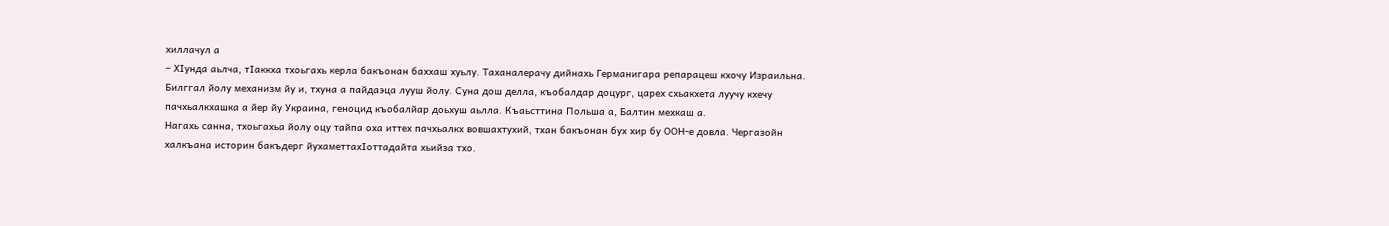хиллачул а
– ХIунда аьлча, тIаккха тхоьгахь керла бакъонан баххаш хуьлу. Таханалерачу дийнахь Германигара репарацеш кхочу Израильна. Билггал йолу механизм йу и, тхуна а пайдаэца лууш йолу. Суна дош делла, къобалдар доцург, царех схьакхета луучу кхечу пачхьалкхашка а йер йу Украина, геноцид къобалйар доьхуш аьлла. Къаьсттина Польша а, Балтин мехкаш а.
Нагахь санна, тхоьгахьа йолу оцу тайпа оха иттех пачхьалкх вовшахтухий, тхан бакъонан бух хир бу ООН-е довла. Чергазойн халкъана историн бакъдерг йухаметтахIоттадайта хьийза тхо.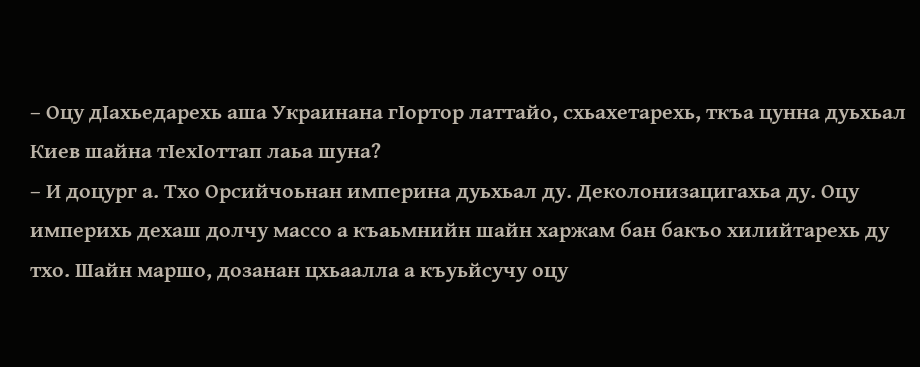– Оцу дIахьедарехь аша Украинана гIортор латтайо, схьахетарехь, ткъа цунна дуьхьал Киев шайна тIехIоттап лаьа шуна?
– И доцург а. Тхо Орсийчоьнан империна дуьхьал ду. Деколонизацигахьа ду. Оцу империхь дехаш долчу массо а къаьмнийн шайн харжам бан бакъо хилийтарехь ду тхо. Шайн маршо, дозанан цхьаалла а къуьйсучу оцу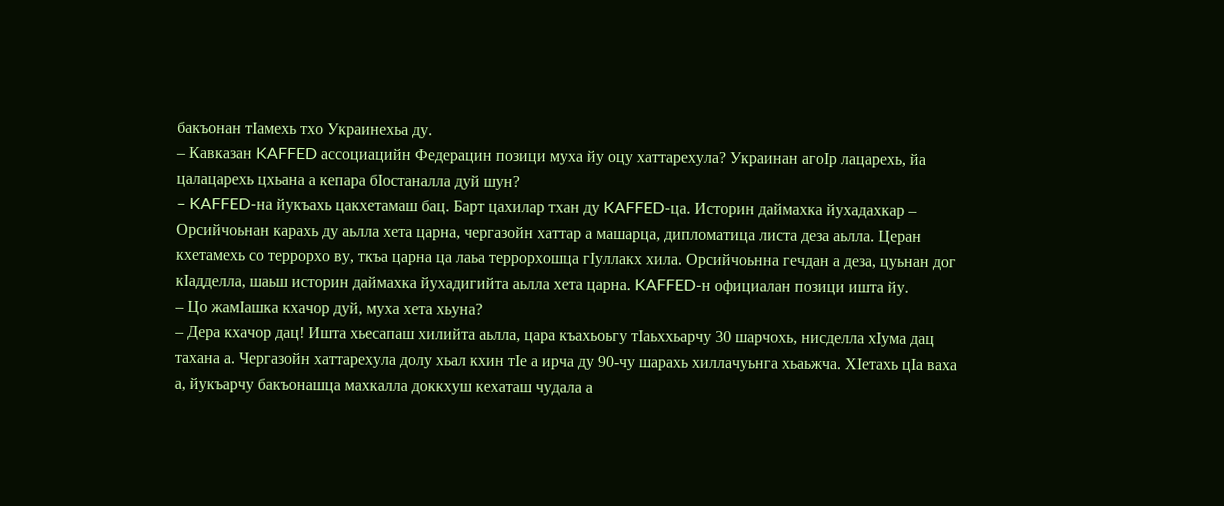бакъонан тIамехь тхо Украинехьа ду.
– Кавказан KAFFED ассоциацийн Федерацин позици муха йу оцу хаттарехула? Украинан агоIр лацарехь, йа цалацарехь цхьана а кепара бIостаналла дуй шун?
– KAFFED-на йукъахь цакхетамаш бац. Барт цахилар тхан ду KAFFED-ца. Историн даймахка йухадахкар – Орсийчоьнан карахь ду аьлла хета царна, чергазойн хаттар а машарца, дипломатица листа деза аьлла. Церан кхетамехь со террорхо ву, ткъа царна ца лаьа террорхошца гIуллакх хила. Орсийчоьнна гечдан а деза, цуьнан дог кIадделла, шаьш историн даймахка йухадигийта аьлла хета царна. KAFFED-н официалан позици ишта йу.
– Цо жамIашка кхачор дуй, муха хета хьуна?
– Дера кхачор дац! Ишта хьесапаш хилийта аьлла, цара къахьоьгу тIаьххьарчу 30 шарчохь, нисделла хIума дац тахана а. Чергазойн хаттарехула долу хьал кхин тIе а ирча ду 90-чу шарахь хиллачуьнга хьаьжча. ХIетахь цIа ваха а, йукъарчу бакъонашца махкалла доккхуш кехаташ чудала а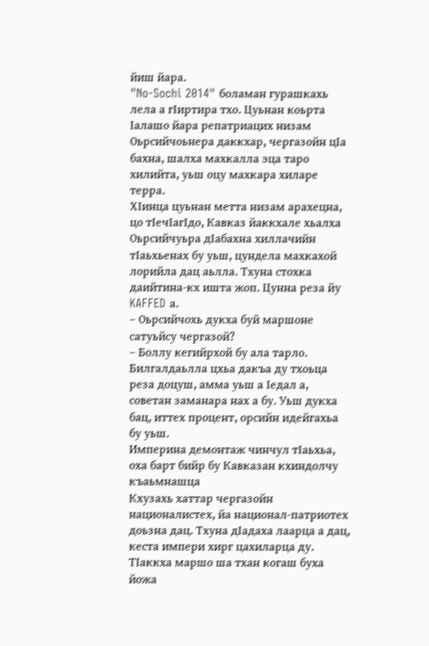йиш йара.
"No-Sochi 2014" боламан гурашкахь лела а гIиртира тхо. Цуьнан коьрта Iалашо йара репатриацих низам Оьрсийчоьнера даккхар, чергазойн цIа бахна, шалха махкалла эца таро хилийта, уьш оцу махкара хиларе терра.
ХIинца цуьнан метта низам арахецна, цо тIечIагIдо, Кавказ йаккхале хьалха Оьрсийчуьра дIабахна хиллачийн тIаьхьенах бу уьш, цундела махкахой лорийла дац аьлла. Тхуна стохка даийтина-кх ишта жоп. Цунна реза йу KAFFED а.
– Оьрсийчохь дукха буй маршоне сатуьйсу чергазой?
– Боллу кегийрхой бу ала тарло. Билгалдаьлла цхьа дакъа ду тхоьца реза доцуш, амма уьш а Iедал а, советан заманара нах а бу. Уьш дукха бац, иттех процент, орсийн идейгахьа бу уьш.
Империна демонтаж чинчул тIаьхьа, оха барт бийр бу Кавказан кхиндолчу къаьмнашца
Кхузахь хаттар чергазойн националистех, йа национал-патриотех доьзна дац. Тхуна дIадаха лаарца а дац, кеста импери хирг цахиларца ду. ТIаккха маршо ша тхан когаш буха йожа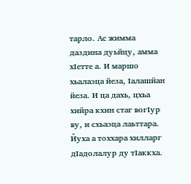тарло. Ас жимма даздина дуьйцу, амма хIетте а. И маршо хьалаэца йеза, Iалашйан йеза. И ца дахь, цхьа хийра кхин стаг вогIур ву, и схьаэца лаьттара. Йуха а тоххара хилларг дIадолалур ду тIаккха.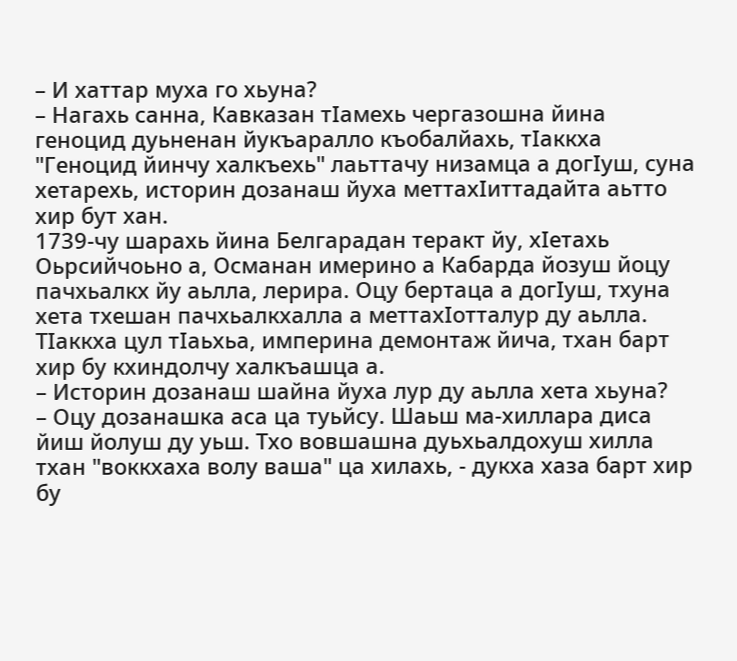– И хаттар муха го хьуна?
– Нагахь санна, Кавказан тIамехь чергазошна йина геноцид дуьненан йукъаралло къобалйахь, тIаккха "Геноцид йинчу халкъехь" лаьттачу низамца а догIуш, суна хетарехь, историн дозанаш йуха меттахIиттадайта аьтто хир бут хан.
1739-чу шарахь йина Белгарадан теракт йу, хIетахь Оьрсийчоьно а, Османан имерино а Кабарда йозуш йоцу пачхьалкх йу аьлла, лерира. Оцу бертаца а догIуш, тхуна хета тхешан пачхьалкхалла а меттахIотталур ду аьлла. ТIаккха цул тIаьхьа, империна демонтаж йича, тхан барт хир бу кхиндолчу халкъашца а.
– Историн дозанаш шайна йуха лур ду аьлла хета хьуна?
– Оцу дозанашка аса ца туьйсу. Шаьш ма-хиллара диса йиш йолуш ду уьш. Тхо вовшашна дуьхьалдохуш хилла тхан "воккхаха волу ваша" ца хилахь, - дукха хаза барт хир бу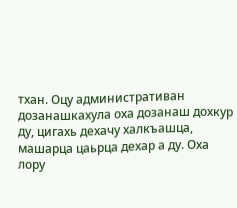тхан. Оцу административан дозанашкахула оха дозанаш дохкур ду, цигахь дехачу халкъашца, машарца цаьрца дехар а ду. Оха лору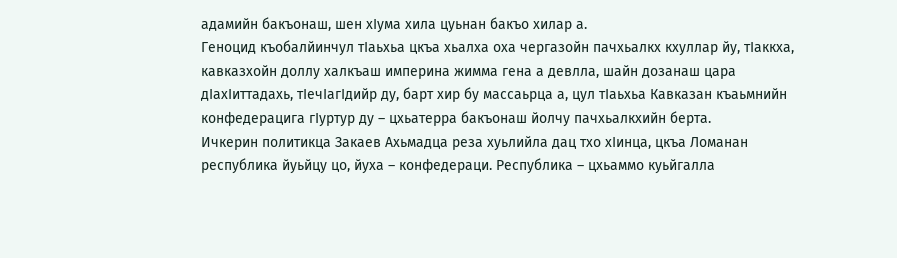адамийн бакъонаш, шен хIума хила цуьнан бакъо хилар а.
Геноцид къобалйинчул тIаьхьа цкъа хьалха оха чергазойн пачхьалкх кхуллар йу, тIаккха, кавказхойн доллу халкъаш империна жимма гена а девлла, шайн дозанаш цара дIахIиттадахь, тIечIагIдийр ду, барт хир бу массаьрца а, цул тIаьхьа Кавказан къаьмнийн конфедерацига гIуртур ду – цхьатерра бакъонаш йолчу пачхьалкхийн берта.
Ичкерин политикца Закаев Ахьмадца реза хуьлийла дац тхо хIинца, цкъа Ломанан республика йуьйцу цо, йуха – конфедераци. Республика – цхьаммо куьйгалла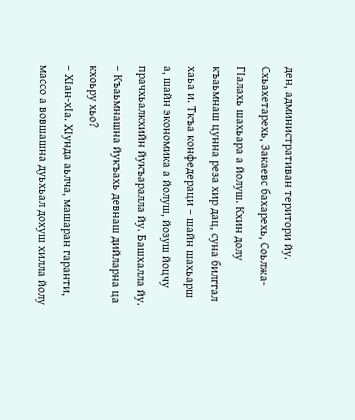ден, административан територи йу. Схьахетарехь, Закаевс бахарехь, Соьлжа-ГIалахь шахьара а йолуш. Кхин долу къаьмнаш цунна реза хир дац, суна билггал хаьа и. Ткъа конфедераци – шайн шахьарш а, шайн экономика а йолуш, йозуш йоцчу прачхьалкхийн йукъаралла йу. Башхалла йу.
– Къаьмнашна йукъахь девнаш дийларна ца кхоьру хьо?
– ХIан-хIа. ХIунда аьлча, машаран гаранти, массо а вовшашна дуьхьал дохуш хилла йолу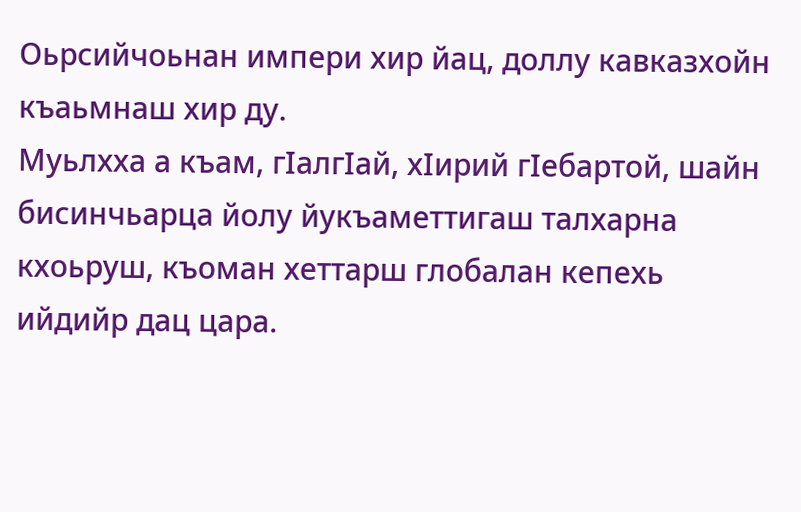Оьрсийчоьнан импери хир йац, доллу кавказхойн къаьмнаш хир ду.
Муьлхха а къам, гIалгIай, хIирий гIебартой, шайн бисинчьарца йолу йукъаметтигаш талхарна кхоьруш, къоман хеттарш глобалан кепехь ийдийр дац цара.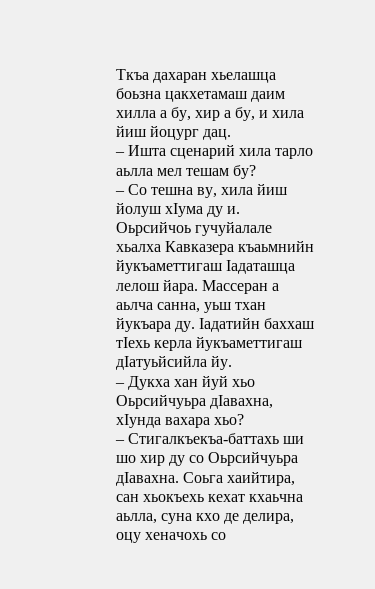Ткъа дахаран хьелашца боьзна цакхетамаш даим хилла а бу, хир а бу, и хила йиш йоцург дац.
– Ишта сценарий хила тарло аьлла мел тешам бу?
– Со тешна ву, хила йиш йолуш хIума ду и. Оьрсийчоь гучуйалале хьалха Кавказера къаьмнийн йукъаметтигаш Iадаташца лелош йара. Массеран а аьлча санна, уьш тхан йукъара ду. Iадатийн баххаш тIехь керла йукъаметтигаш дIатуьйсийла йу.
– Дукха хан йуй хьо Оьрсийчуьра дIавахна, хIунда вахара хьо?
– Стигалкъекъа-баттахь ши шо хир ду со Оьрсийчуьра дIавахна. Соьга хаийтира, сан хьокъехь кехат кхаьчна аьлла, суна кхо де делира, оцу хеначохь со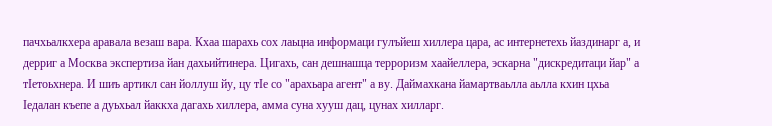пачхьалкхера аравала везаш вара. Кхаа шарахь сох лаьцна информаци гулъйеш хиллера цара, ас интернетехь йаздинарг а, и дерриг а Москва экспертиза йан дахьийтинера. Цигахь, сан дешнашца терроризм хаайеллера, эскарна "дискредитаци йар" а тIетоьхнера. И шиъ артикл сан йоллуш йу, цу тIе со "арахьара агент" а ву. Даймахкана йамартваьлла аьлла кхин цхьа Iедалан къепе а дуьхьал йаккха дагахь хиллера, амма суна хууш дац, цунах хилларг.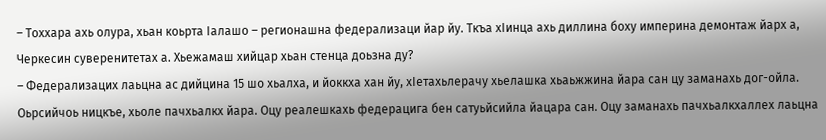– Тоххара ахь олура, хьан коьрта Iалашо – регионашна федерализаци йар йу. Ткъа хIинца ахь диллина боху империна демонтаж йарх а, Черкесин суверенитетах а. Хьежамаш хийцар хьан стенца доьзна ду?
– Федерализацих лаьцна ас дийцина 15 шо хьалха, и йоккха хан йу, хIетахьлерачу хьелашка хьаьжжина йара сан цу заманахь дог-ойла. Оьрсийчоь ницкъе, хьоле пачхьалкх йара. Оцу реалешкахь федерацига бен сатуьйсийла йацара сан. Оцу заманахь пачхьалкхаллех лаьцна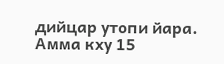дийцар утопи йара.
Амма кху 15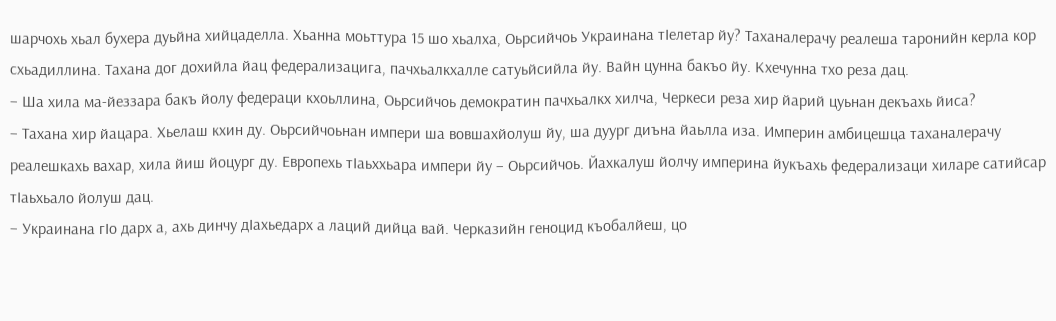шарчохь хьал бухера дуьйна хийцаделла. Хьанна моьттура 15 шо хьалха, Оьрсийчоь Украинана тIелетар йу? Таханалерачу реалеша таронийн керла кор схьадиллина. Тахана дог дохийла йац федерализацига, пачхьалкхалле сатуьйсийла йу. Вайн цунна бакъо йу. Кхечунна тхо реза дац.
– Ша хила ма-йеззара бакъ йолу федераци кхоьллина, Оьрсийчоь демократин пачхьалкх хилча, Черкеси реза хир йарий цуьнан декъахь йиса?
– Тахана хир йацара. Хьелаш кхин ду. Оьрсийчоьнан импери ша вовшахйолуш йу, ша дуург диъна йаьлла иза. Империн амбицешца таханалерачу реалешкахь вахар, хила йиш йоцург ду. Европехь тIаьххьара импери йу – Оьрсийчоь. Йахкалуш йолчу империна йукъахь федерализаци хиларе сатийсар тIаьхьало йолуш дац.
– Украинана гIо дарх а, ахь динчу дIахьедарх а лаций дийца вай. Черказийн геноцид къобалйеш, цо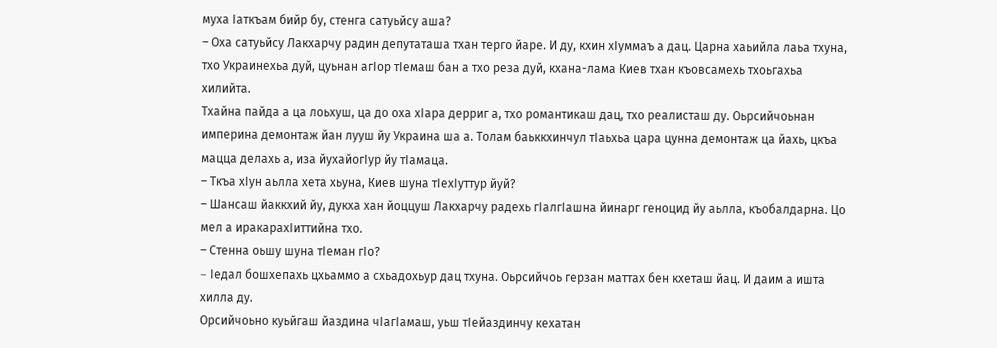муха Iаткъам бийр бу, стенга сатуьйсу аша?
– Оха сатуьйсу Лакхарчу радин депутаташа тхан терго йаре. И ду, кхин хIуммаъ а дац. Царна хаьийла лаьа тхуна, тхо Украинехьа дуй, цуьнан агIор тIемаш бан а тхо реза дуй, кхана-лама Киев тхан къовсамехь тхоьгахьа хилийта.
Тхайна пайда а ца лоьхуш, ца до оха хIара дерриг а, тхо романтикаш дац, тхо реалисташ ду. Оьрсийчоьнан империна демонтаж йан лууш йу Украина ша а. Толам баьккхинчул тIаьхьа цара цунна демонтаж ца йахь, цкъа мацца делахь а, иза йухайогIур йу тIамаца.
– Ткъа хIун аьлла хета хьуна, Киев шуна тIехIуттур йуй?
– Шансаш йаккхий йу, дукха хан йоццуш Лакхарчу радехь гIалгIашна йинарг геноцид йу аьлла, къобалдарна. Цо мел а иракарахӀиттийна тхо.
– Стенна оьшу шуна тIеман гIо?
– Iедал бошхепахь цхьаммо а схьадохьур дац тхуна. Оьрсийчоь герзан маттах бен кхеташ йац. И даим а ишта хилла ду.
Орсийчоьно куьйгаш йаздина чIагIамаш, уьш тIейаздинчу кехатан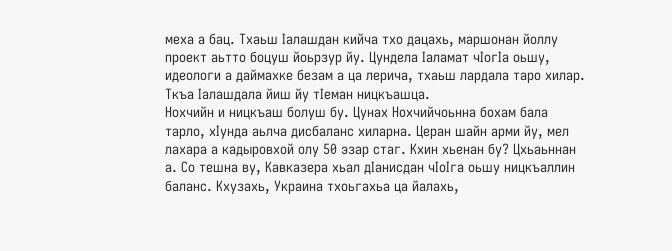меха а бац. Тхаьш Iалашдан кийча тхо дацахь, маршонан йоллу проект аьтто боцуш йоьрзур йу. Цундела Iаламат чIогIа оьшу, идеологи а даймахке безам а ца лерича, тхаьш лардала таро хилар. Ткъа Iалашдала йиш йу тIеман ницкъашца.
Нохчийн и ницкъаш болуш бу. Цунах Нохчийчоьнна бохам бала тарло, хIунда аьлча дисбаланс хиларна. Церан шайн арми йу, мел лахара а кадыровхой олу 50 эзар стаг. Кхин хьенан бу? Цхьаьннан а. Со тешна ву, Кавказера хьал дIанисдан чIоIга оьшу ницкъаллин баланс. Кхузахь, Украина тхоьгахьа ца йалахь,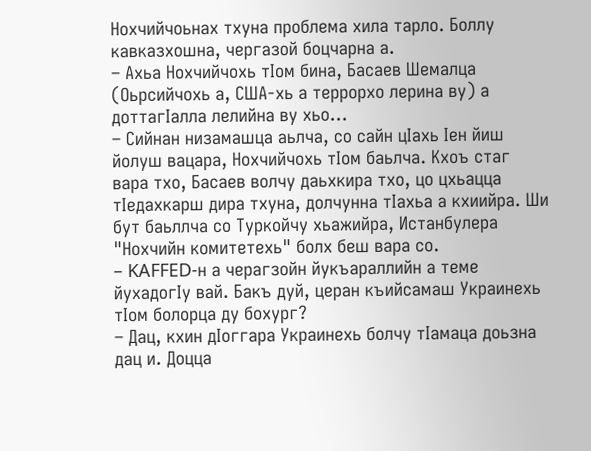Нохчийчоьнах тхуна проблема хила тарло. Боллу кавказхошна, чергазой боцчарна а.
– Ахьа Нохчийчохь тIом бина, Басаев Шемалца (Оьрсийчохь а, США-хь а террорхо лерина ву) а доттагIалла лелийна ву хьо…
– Сийнан низамашца аьлча, со сайн цIахь Iен йиш йолуш вацара, Нохчийчохь тIом баьлча. Кхоъ стаг вара тхо, Басаев волчу даьхкира тхо, цо цхьацца тIедахкарш дира тхуна, долчунна тIахьа а кхиийра. Ши бут баьллча со Туркойчу хьажийра, Истанбулера "Нохчийн комитетехь" болх беш вара со.
– KAFFED-н а черагзойн йукъараллийн а теме йухадогIу вай. Бакъ дуй, церан къийсамаш Украинехь тIом болорца ду бохург?
– Дац, кхин дIоггара Украинехь болчу тIамаца доьзна дац и. Доцца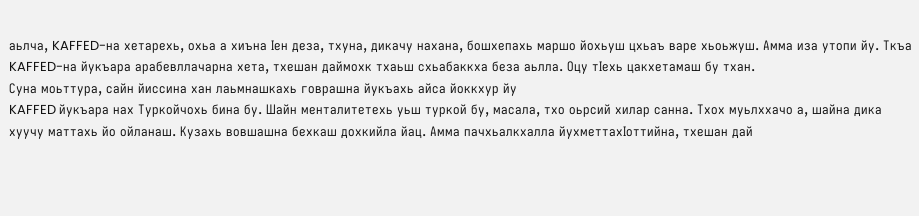аьлча, KAFFED-на хетарехь, охьа а хиъна Iен деза, тхуна, дикачу нахана, бошхепахь маршо йохьуш цхьаъ варе хьоьжуш. Амма иза утопи йу. Ткъа KAFFED-на йукъара арабевллачарна хета, тхешан даймохк тхаьш схьабаккха беза аьлла. Оцу тIехь цакхетамаш бу тхан.
Суна моьттура, сайн йиссина хан лаьмнашкахь говрашна йукъахь айса йоккхур йу
KAFFED йукъара нах Туркойчохь бина бу. Шайн менталитетехь уьш туркой бу, масала, тхо оьрсий хилар санна. Тхох муьлххачо а, шайна дика хуучу маттахь йо ойланаш. Кузахь вовшашна бехкаш дохкийла йац. Амма пачхьалкхалла йухметтахIоттийна, тхешан дай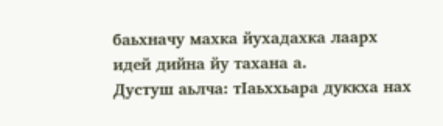баьхначу махка йухадахка лаарх идей дийна йу тахана а.
Дустуш аьлча: тIаьххьара дуккха нах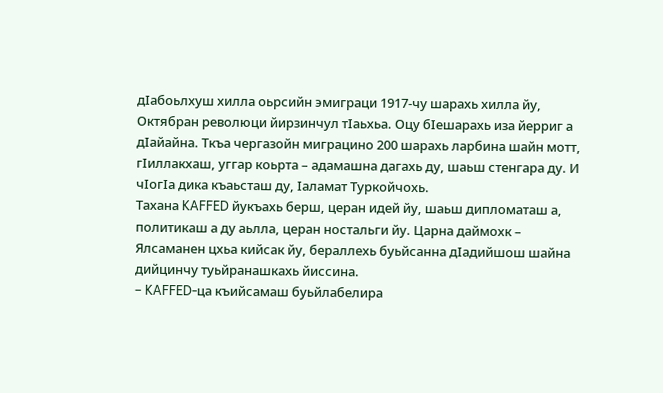дIабоьлхуш хилла оьрсийн эмиграци 1917-чу шарахь хилла йу, Октябран революци йирзинчул тIаьхьа. Оцу бIешарахь иза йерриг а дIайайна. Ткъа чергазойн миграцино 200 шарахь ларбина шайн мотт, гIиллакхаш, уггар коьрта – адамашна дагахь ду, шаьш стенгара ду. И чIогIа дика къаьсташ ду, Iаламат Туркойчохь.
Тахана KAFFED йукъахь берш, церан идей йу, шаьш дипломаташ а, политикаш а ду аьлла, церан ностальги йу. Царна даймохк – Ялсаманен цхьа кийсак йу, бераллехь буьйсанна дIадийшош шайна дийцинчу туьйранашкахь йиссина.
– KAFFED-ца къийсамаш буьйлабелира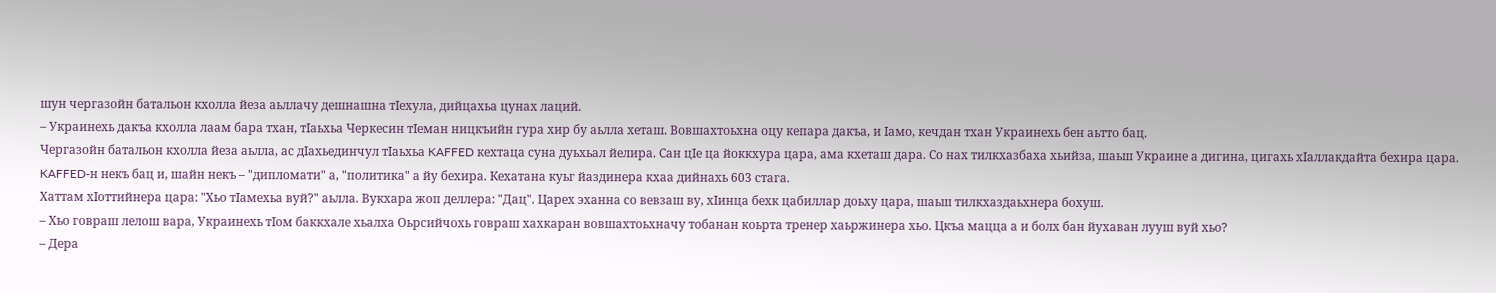шун чергазойн батальон кхолла йеза аьллачу дешнашна тIехула, дийцахьа цунах лаций.
– Украинехь дакъа кхолла лаам бара тхан, тIаьхьа Черкесин тIеман ницкъийн гура хир бу аьлла хеташ. Вовшахтоьхна оцу кепара дакъа, и Iамо, кечдан тхан Украинехь бен аьтто бац.
Чергазойн батальон кхолла йеза аьлла, ас дIахьединчул тIаьхьа KAFFED кехтаца суна дуьхьал йелира. Сан цIе ца йоккхура цара, ама кхеташ дара. Со нах тилкхазбаха хьийза, шаьш Украине а дигина, цигахь хIаллакдайта бехира цара. KAFFED-н некъ бац и, шайн некъ – "дипломати" а, "политика" а йу бехира. Кехатана куьг йаздинера кхаа дийнахь 603 стага.
Хаттам хIоттийнера цара: "Хьо тIамехьа вуй?" аьлла. Вукхара жоп деллера: "Дац". Царех эханна со вевзаш ву, хIинца бехк цабиллар доьху цара, шаьш тилкхаздаьхнера бохуш.
– Хьо говраш лелош вара, Украинехь тIом баккхале хьалха Оьрсийчохь говраш хахкаран вовшахтоьхначу тобанан коьрта тренер хаьржинера хьо. Цкъа мацца а и болх бан йухаван лууш вуй хьо?
– Дера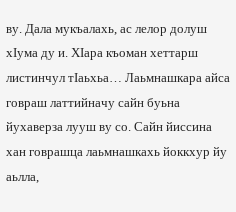ву. Дала мукъалахь, ас лелор долуш хIума ду и. ХIара къоман хеттарш листинчул тIаьхьа… Лаьмнашкара айса говраш латтийначу сайн буьна йухаверза лууш ву со. Сайн йиссина хан говрашца лаьмнашкахь йоккхур йу аьлла,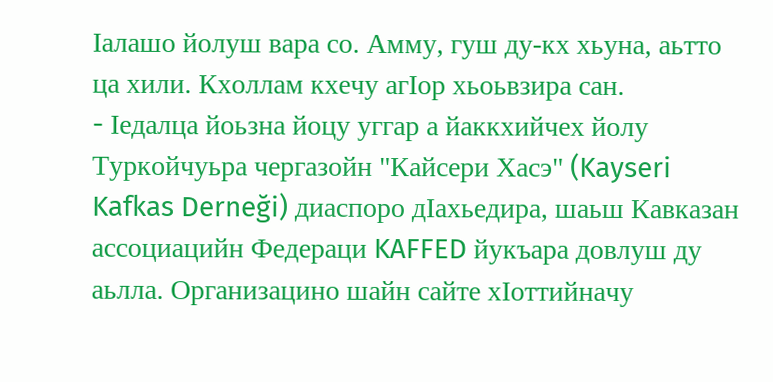Iалашо йолуш вара со. Амму, гуш ду-кх хьуна, аьтто ца хили. Кхоллам кхечу агIор хьоьвзира сан.
- Iедалца йоьзна йоцу уггар а йаккхийчех йолу Туркойчуьра чергазойн "Кайсери Хасэ" (Kayseri Kafkas Derneği) диаспоро дIахьедира, шаьш Кавказан ассоциацийн Федераци KAFFED йукъара довлуш ду аьлла. Организацино шайн сайте хIоттийначу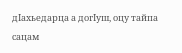дIахьедарца а догIуш, оцу тайпа сацам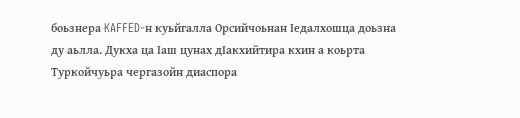боьзнера KAFFED-н куьйгалла Орсийчоьнан Iедалхошца доьзна ду аьлла. Дукха ца Iаш цунах дIакхийтира кхин а коьрта Туркойчуьра чергазойн диаспора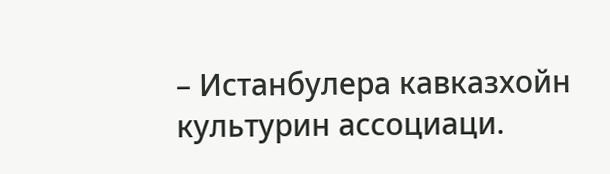– Истанбулера кавказхойн культурин ассоциаци.